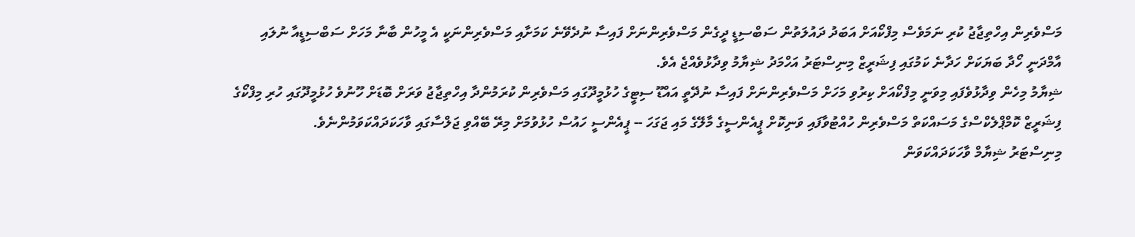މަސްވެރިން އިހްތިޖާޖު ކުރި ނަމަވެސް މިފްކޯއަށް އަބަދު ދައުލަތުން ސަބްސިޑީ ދީގެން މަސްވެރިންނަށް ފައިސާ ނުދެވޭނެ ކަމަށާއި މަސްވެރިންނަކީ އެ މީހުން ބާނާ މަހަށް ސަބްސިޑީއާ ނުލައި އާމްދަނީ ހޯދާ ބަޔަކަށް ހަދާނެ ކަމުގައި ފިޝަރީޒް މިނިސްޓަރު އަހްމަދު ޝިޔާމު ވިދާޅުވެއްޖެ އެވެ.
ޝިޔާމު މިހެން ވިދާޅުވެފައި މިވަނީ މިފްކޯއަށް ކިރުވި މަހަށް މަސްވެރިންނަށް ފައިސާ ނުދޭތީ އައްޑޫ ސިޓީގެ ހުޅުމީދޫގައި މަސްވެރިން ކުރަމުންދާ އިހްތިޖާޖު ވަރަށް ބޮޑަށް ހޫނުވެ ހުޅުމީދޫގައި ހުރި މިފްކޯގެ ފިޝަރީޒް ކޮމްޕްލެކްސްގެ މަސައްކަތް މަސްވެރިން ހުއްޓުވާފައި ވަނިކޮށް ޕީއެންސީގެ މާލޭގެ މައި ޖަގަހަ -- ޕީއެންސީ ހައުސް ހުޅުވުމަށް މިރޭ ބޭއްވި ޖަލްސާގައި ވާހަކަދައްކަވަމުންނެވެ.
މިނިސްޓަރު ޝިޔާމް ވާހަކަދައްކަވަން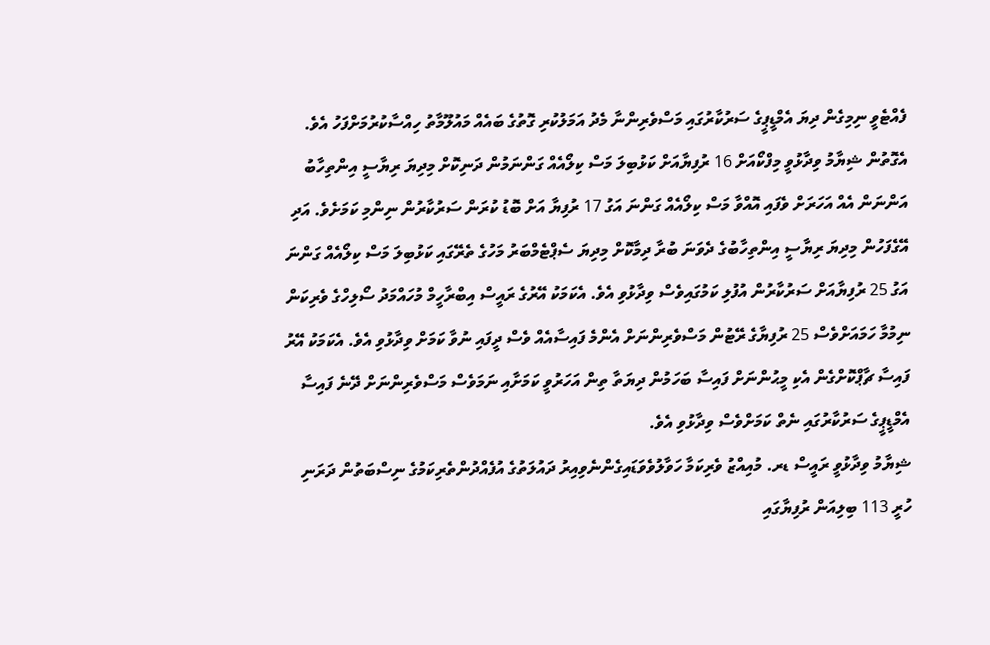ފެއްޓެވީ ނިމިގެން ދިޔަ އެމްޑީޕީގެ ސަރުކާރުގައި މަސްވެރިންނާ މެދު އަމަލުކުރި ގޮތުގެ ބައެއް މައުލޫމާތު ހިއްސާކުރުމަށްފަހު އެވެ. އެގޮތުން ޝިޔާމު ވިދާޅުވީ މިފްކޯއަށް 16 ރުފިޔާއަށް ކަޅުބިލަ މަސް ކިލޯއެއް ގަންނަމުން ދަނިކޮށް މިދިޔަ ރިޔާސީ އިންތިހާބު އަންނަން އެއް އަހަރަށް ވެފައި އޮއްވާ މަސް ކިލޯއެއް ގަންނަ އަގު 17 ރުފިޔާ އަށް ބޮޑު ކުރަން ސަރުކާރުން ނިންމި ކަމަށެވެ. އަދި އޭގެފަހުން މިދިޔަ ރިޔާސީ އިންތިހާބުގެ ދެވަނަ ބުރާ ދިމާކޮށް މިދިޔަ ސެޕްޓެމްބަރު މަހުގެ ތެރޭގައި ކަޅުބިލަ މަސް ކިލޯއެއް ގަންނަ އަގު 25 ރުފިޔާއަށް ސަރުކާރުން އުފުލި ކަމުގައިވެސް ވިދާޅުވި އެވެ. އެކަމަކު އޭރުގެ ރައީސް އިބްރާހީމް މުހައްމަދު ސޯލިހްގެ ވެރިކަން ނިމުމާ ހަމައަށްވެސް 25 ރުފިޔާގެ ރޭޓުން މަސްވެރިންނަށް އެންމެ ފައިސާއެއް ވެސް ދީފައި ނުވާ ކަމަށް ވިދާޅުވި އެވެ. އެކަމަކު އޭރު ފައިސާ ޗާޕްކޮށްގެން އެކި މީޙުންނަށް ފައިސާ ބަހަމުން ދިޔަތާ ތިން އަހަރުވީ ކަމަށާއި ނަމަވެސް މަސްވެރިންނަށް ދޭނެ ފައިސާ އެމްޑީޕީގެ ސަރުކާރުގައި ނެތް ކަމަށްވެސް ވިދާޅުވި އެވެ.
ޝިޔާމު ވިދާޅުވީ ރައީސް ޑރ. މުއިއްޒު ވެރިކަމާ ހަވާލުވެވަޑައިގެންނެވިއިރު ދައުލަތުގެ އުފެއްދުންތެރިކަމުގެ ނިސްބަތުން ދަރަނި ހުރީ 113 ބިލިއަން ރުފިޔާގައި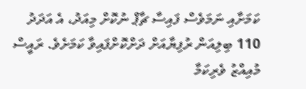ކަމަށާއި ނަމަވެސް ފައިސާ ޗާޕް ނުކޮށް މިއަދު، އެ އަދަދު 110 ބިލިއަން ރުފިޔާއަށް ދަށްކޮށްފައިވާ ކަމަށެވެ. ރައީސް މުއިއްޒު ވެރިކަމާ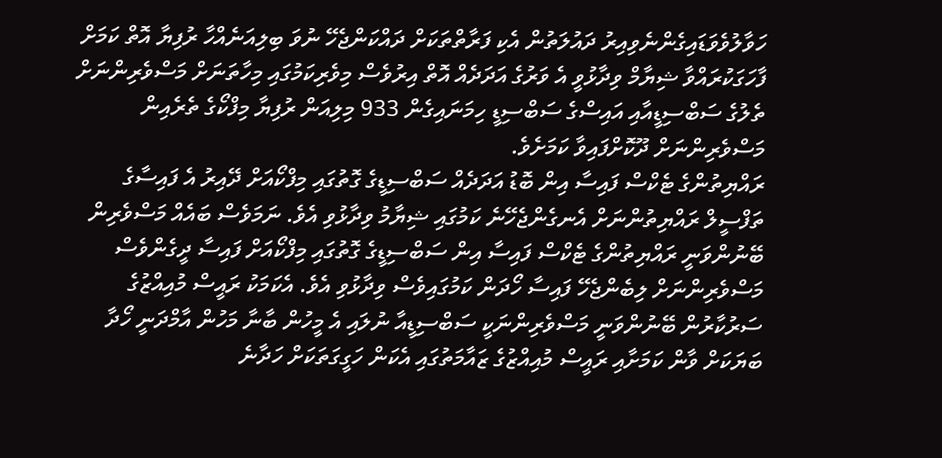ހަވާލުވެވަޑައިގެންނެވިއިރު ދައުލަތުން އެކި ފަރާތްތަކަށް ދައްކަންޖެހޭ ނުވަ ބިލިއަނެއްހާ ރުފިޔާ އޮތް ކަމަށް ފާހަގަކުރައްވާ ޝިޔާމް ވިދާޅުވީ އެ ވަރުގެ އަދަދެއް އޮތް އިރުވެސް މިވެރިކަމުގައި މިހާތަނަށް މަސްވެރިންނަށް ތެލުގެ ސަބްސިޑީއާއި އައިސްގެ ސަބްސިޑީ ހިމަނައިގެން 933 މިލިއަން ރުފިޔާ މިފްކޯގެ ތެރެއިން މަސްވެރިންނަށް ދޫކޮށްފައިވާ ކަމަށެވެ.
ރައްޔިތުންގެ ޓެކްސް ފައިސާ އިން ބޮޑު އަދަދެއް ސަބްސިޑީގެ ގޮތުގައި މިފްކޯއަށް ދޭއިރު އެ ފައިސާގެ ތަފްސީލް ރައްޔިތުންނަށް އެނގެންޖެހޭނެ ކަމުގައި ޝިޔާމު ވިދާޅުވި އެވެ. ނަމަވެސް ބައެއް މަސްވެރިން ބޭނުންވަނީ ރައްޔިތުންގެ ޓެކްސް ފައިސާ އިން ސަބްސިޑީގެ ގޮތުގައި މިފްކޯއަށް ފައިސާ ދީގެންވެސް މަސްވެރިންނަށް ލިބެންޖެހޭ ފައިސާ ހޯދަން ކަމުގައިވެސް ވިދާޅުވި އެވެ. އެކަމަކު ރައީސް މުއިއްޒުގެ ސަރުކާރުން ބޭނުންވަނީ މަސްވެރިންނަކީ ސަބްސިޑީއާ ނުލައި އެ މީހުން ބާނާ މަހުން އާމްދަނީ ހޯދާ ބަޔަކަށް ވާން ކަމަށާއި ރައީސް މުއިއްޒުގެ ޒައާމަތުގައި އެކަން ހަގީގަތަކަށް ހަދާނެ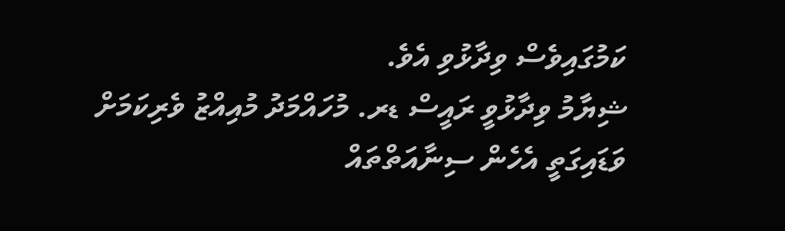ކަމުގައިވެސް ވިދާޅުވި އެވެ.
ޝިޔާމު ވިދާޅުވީ ރައީސް ޑރ. މުހައްމަދު މުއިއްޒު ވެރިކަމަށް ވަޑައިގަތީ އެހެން ސިނާއަތްތައް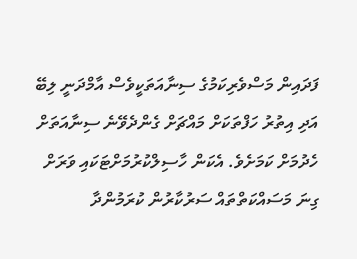ފަދައިން މަސްވެރިކަމުގެ ސިނާއަތަކީވެސް އާމްދަނީ ލިބޭ އަދި އިތުރު ހަފްތަކަށް މައްޗަށް ގެންދެވޭނެ ސިނާއަތަށް ހެދުމަށް ކަމަށެވެ. އެކަން ހާސިލްކުރުމަށްޓަކައި ވަރަށް ގިނަ މަސައްކަތްތައް ސަރުކާރުން ކުރަމުންދާ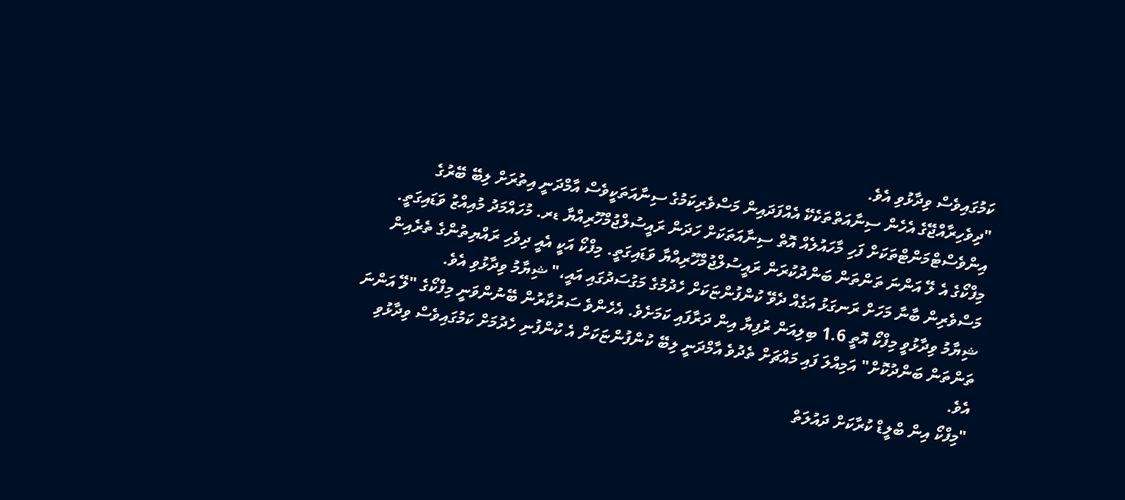ކަމުގައިވެސް ވިދާޅުވި އެވެ.
"ދިވެހިރާއްޖޭގެ އެހެން ސިނާއަތްތަކެކޭ އެއްފަދައިން މަސްވެރިކަމުގެ ސިނާއަތަކީވެސް އާމްދަނީ އިތުރަށް ލިބޭ ބޭރުގެ އިންވެސްޓްމަންޓްތަކަށް ފަހި މާހައުލެއް އޮތް ސިނާއަތަކަށް ހަދަން ރައީސުލްޖުމްހޫރިއްޔާ ޑރ. މުހައްމަދު މުއިއްޒު ވަޑައިގަތީ. މިފްކޯގެ އެ ލޭ އަންނަ ތަންތަން ބަންދުކުރަން ރައީސުލްޖުމްހޫރިއްޔާ ވަޑައިގަތީ. މިފްކޯ އަކީ އެއީ ދިވެހި ރައްޔިތުންގެ ތެރެއިން މަސްވެރިން ބާނާ މަހަށް ރަނގަޅު އަގެއް ދެވޭ ކުންފުންޏަކަށް ހެދުމުގެ މަގުސަދުގައި އައީ،" ޝިޔާމު ވިދާޅުވި އެވެ.
ޝިޔާމު ވިދާޅުވީ މިފްކޯ އޮތީ 1.6 ބިލިއަން ރުފިޔާ އިން ދަރާފައި ކަމަށެވެ. އެހެންވެ ސަރުކާރުން ބޭނުންވަނީ މިފްކޯގެ "ލޭ އަންނަ ތަންތަން ބަންދުކޮށް" އަމިއްލަ ފައި މައްޗަށް ތެދުވެ އާމްދަނީ ލިބޭ ކުންފުންޏަކަށް އެ ކުންފުނި ހެދުމަށް ކަމުގައިވެސް ވިދާޅުވި އެވެ.
"މިފްކޯ އިން ބްލީޑް ކުރާކަށް ދައުލަތް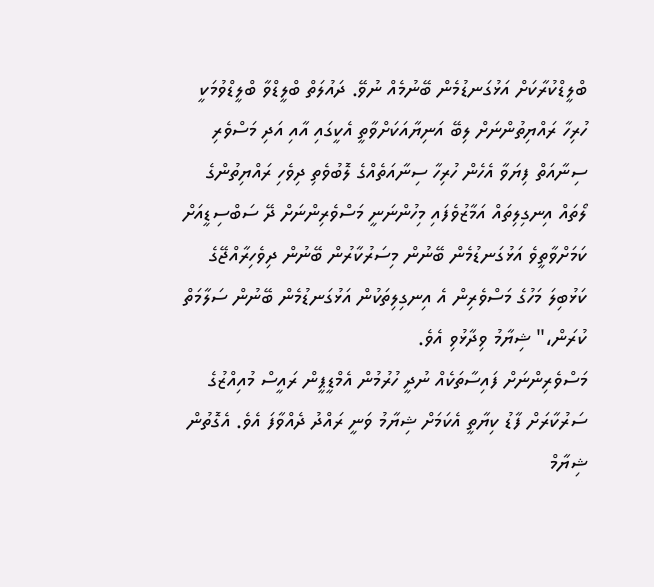ބްލީޑްކުރާކަށް އަޅުގަނޑުމެން ބޭނުމެއް ނުވޭ. ދައުލަތް ބްލީޑްވާ ބްލީޑްވުމަކީ ހުރިހާ ރައްޔިތުންނަށް ލިބޭ އަނިޔާއަކަށްވާތީ އެކީގައި އާއި އަދި މަސްވެރި ސިނާއަތް ފިޔަވާ އެހެން ހުރިހާ ސިނާއަތެއްގެ ލޮބުވެތި ދިވެހި ރައްޔިތުންގެ ލޯތައް އިނގިލިތައް އަމާޒުވެފައި މިހުންނަނީ މަސްވެރިންނަށް ދޭ ސަބްސިޑީއަށް ކަމަށްވާތީވެ އަޅުގަނޑުމެން ބޭނުން މިސަރުކާރުން ބޭނުން ދިވެހިރާއްޖޭގެ ކަޅުބިލަ މަހުގެ މަސްވެރިން އެ އިނގިލިތަކުން އަޅުގަނޑުމެން ބޭނުން ސަލާމަތް ކުރަން،" ޝިޔާމު ވިދާޅުވި އެވެ.
މަސްވެރިންނަށް ފައިސާތަކެއް ނުދީ ހުރުމުން އެމްޑީޕީން ރައީސް މުއިއްޒުގެ ސަރުކާރަށް ފާޑު ކިޔާތީ އެކަމަށް ޝިޔާމު ވަނީ ރައްދު ދެއްވާފަ އެވެ. އެގޮތުން ޝިޔާމް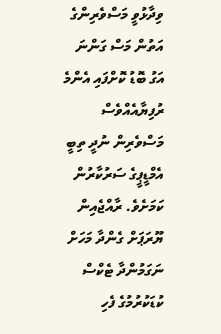ވިދާޅުވީ މަސްވެރިންގެ އަތުން މަސް ގަންނަ އަގު ބޮޑު ކޮށްފައި އެންމެ ރުފިޔާއެއްވެސް މަސްވެރިން ނުދީ ތިބީ އެމްޑީޕީގެ ސަރުކާރުން ކަމަށެވެ. ރާއްޖެއިން ޔޫރަޕަށް ގެންދާ މަހަށް ނަގަމުންދާ ޓެކްސް ކުޑަކުރުމުގެ ފެހި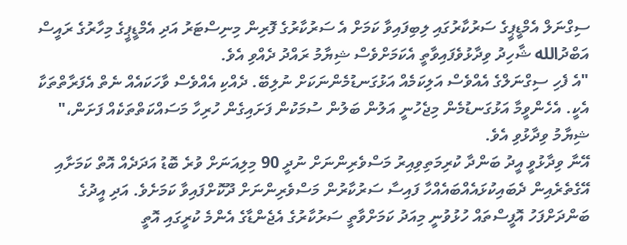ސިގްނަލް އެމްޑީޕީގެ ސަރުކާރުގައި ލިބިފައިވާ ކަމަށް އެ ސަރުކާރުގެ ފޮރިން މިނިސްޓަރު އަދި އެމްޑީޕީގެ މިހާރުގެ ރައީސް އަބްދުالله ޝާހިދު ވިދާޅުވެފައިވާތީ އެކަމަށްވެސް ޝިޔާމު ރައްދު ދެއްވި އެވެ.
"އެ ފެހި ސިގްނަލްގެ އެއްވެސް އަލިކަމެއް އަޅުގަނޑުމެންނަކަށް ނުލިބޭ. ދެއްކި އެއްވެސް ވާހަކައެއް ނެތް އެފަރާތްތަކާ އެކީ. އެހެންވީމާ އަޅުގަނޑުމެން މިޖެހުނީ އަލުން ބަލުން ސުމަކުން ފަށައިގެން ހުރިހާ މަސައްކަތްތަކެއް ފަށަން،" ޝިޔާމު ވިދާޅުވި އެވެ.
އޭނާ ވިދާޅުވީ އީދު ބަންދާ ކުރިމަތިވިއިރު މަސްވެރިންނަށް ނުދީ 90 މިލިއަނަށް ވުރެ ބޮޑު އަދަދެއް އޮތް ކަމަށާއި އޭގެތެރެއިން ދެބައިކުޅައެއްބައެއްހާ ފައިސާ ސަރުކާރުން މަސްވެރިންނަށް ދޫކޮށްފައިވާ ކަމަށެވެ. އަދި އީދުގެ ބަންދަށްފަހު އޮފީސްތައް ހުޅުވުނީ މިއަދު ކަމަށްވާތީ ސަރުކާރުގެ އެޖެންޑާގެ އެންމެ ކުރީގައި އޮތީ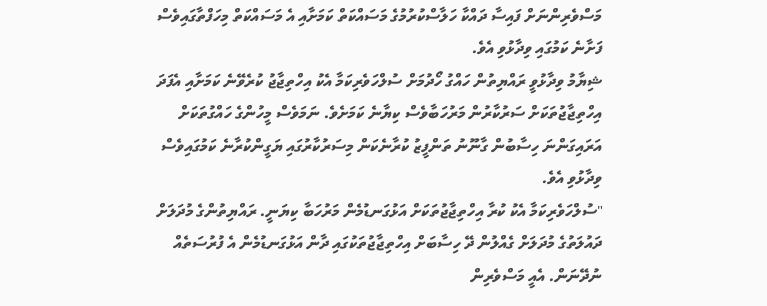މަސްވެރިންނަށް ފައިސާ ދައްކާ ހަލާސްކުރުމުގެ މަސައްކަތް ކަމަށާއި އެ މަސައްކަތް މިހަފްތާގައިވެސް ފަށާނެ ކަމުގައި ވިދާޅުވި އެވެ.
ޝިޔާމު ވިދާޅުވީ ރައްޔިތުން ހައްގު ހޯދުމަށް ސުލްހަވެރިކަމާ އެކު އިހްތިޖާޖު ކުރެވޭނެ ކަމަށާއި އެފަދަ އިހްތިޖާޖުތަކަށް ސަރުކާރުން މަރުހަބާވެސް ކިޔާނެ ކަމަށެވެ. ނަމަވެސް މީހުންގެ ހައްގުތަކަށް އަރައިގަންނަ ހިސާބުން ގާނޫނު ތަންފީޒު ކުރާނެކަން މިސަރުކާރުގައި ޔަގީންކުރާނެ ކަމުގައިވެސް ވިދާޅުވި އެވެ.
"ސުލްހަވެރިކަމާ އެކު ކުރާ އިހްތިޖާޖުތަކަށް އަޅުގަނޑުމެން މަރުހަބާ ކިޔަނީ. ރައްޔިތުންގެ މުދަލަށް ދައުލަތުގެ މުދަލަށް ގެއްލުން ދޭ ހިސާބަށް އިހްތިޖާޖުތަކުގައި ދާން އަޅުގަނޑުމެން އެ ފުރުސަތެއް ނުދޭނަން. އެއީ މަސްވެރިން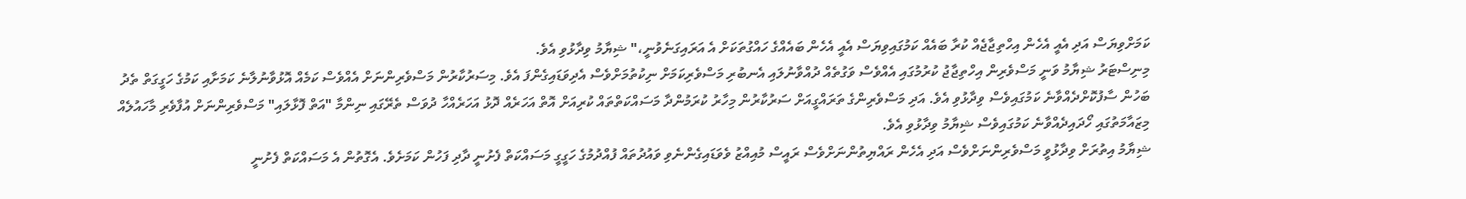ކަމަށްވިޔަސް އަދި އެއީ އެހެން އިހްތިޖާޖެއް ކުރާ ބައެއް ކަމުގައިވިޔަސް އެއީ އެހެން ބައެއްގެ ހައްގުތަކަށް އެ އަރައިގަނެވުނީ،" ޝިޔާމު ވިދާޅުވި އެވެ.
މިނިސްޓަރު ޝިޔާމު ވަނީ މަސްވެރިން އިހްތިޖާޖު ކުރުމުގައި އެއްވެސް ވަގުތެއް ދުއްވާނުލައި އެނބުރި މަސްވެރިކަމަށް ނިކުތުމަށްވެސް އެދިވަޑައިގެންފަ އެވެ. މިސަރުކާރުން މަސްވެރިންނަށް އެއްވެސް ކަމެއް އޮޅުވާނުލާނެ ކަމަށާއި ކަމުގެ ހަގީގަތް ތެދު ބަހުން ސާފުކޮށްދެއްވާނެ ކަމުގައިވެސް ވިދާޅުވި އެވެ. އަދި މަސްވެރިންގެ ތަރައްގީއަށް ސަރުކާރުން މިހާރު ކުރަމުންދާ މަސައްކަތްތައް ކުރިއަށް އޮތް އަހަރެއް ދޮޅު އަހަރެއްހާ ދުވަސް ތެރޭގައި ނިންމާ "އަތް ފޮޅާލައި" މަސްވެރިންނަށް އުފާވެރި މާހައުލެއް މިޒައާމަތުގައި ހޯދައިދެއްވާނެ ކަމުގައިވެސް ޝިޔާމު ވިދާޅުވި އެވެ.
ޝިޔާމު އިތުރަށް ވިދާޅުވީ މަސްވެރިންނަށްވެސް އަދި އެހެން ރައްޔިތުންނަށްވެސް ރައީސް މުއިއްޒު ވެވަޑައިގެންނެވި ވައުދުތައް ފުއްދުމުގެ ހަގީގީ މަސައްކަތް ފެށުނީ ދާދި ފަހުން ކަމަށެވެ. އެގޮތުން އެ މަސައްކަތް ފެށުނީ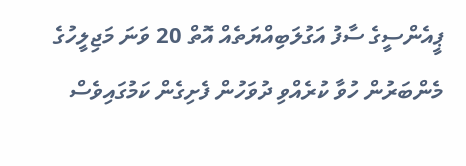ޕީއެންސީގެ ސާފު އަގުލަބިއްޔަތެއް އޮތް 20 ވަނަ މަޖިލީހުގެ މެންބަރުން ހުވާ ކުރެއްވި ދުވަހުން ފެށިގެން ކަމުގައިވެސް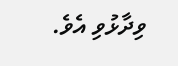ވިދާޅުވި އެވެ.